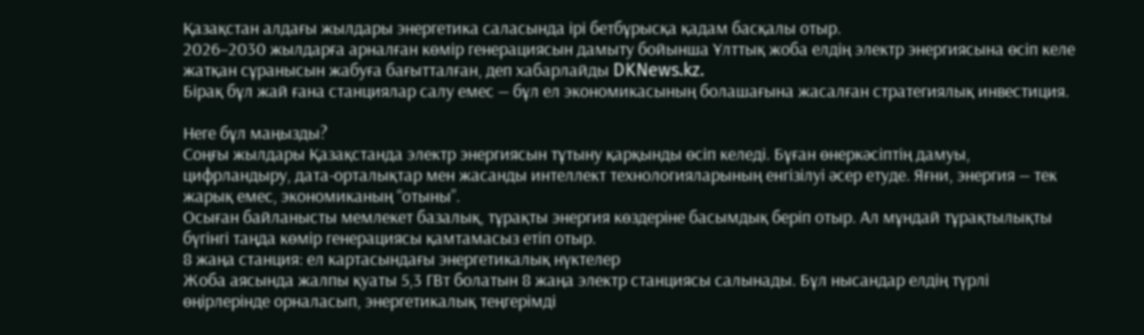Қазақстан алдағы жылдары энергетика саласында ірі бетбұрысқа қадам басқалы отыр.
2026–2030 жылдарға арналған көмір генерациясын дамыту бойынша Ұлттық жоба елдің электр энергиясына өсіп келе жатқан сұранысын жабуға бағытталған, деп хабарлайды DKNews.kz.
Бірақ бұл жай ғана станциялар салу емес — бұл ел экономикасының болашағына жасалған стратегиялық инвестиция.

Неге бұл маңызды?
Соңғы жылдары Қазақстанда электр энергиясын тұтыну қарқынды өсіп келеді. Бұған өнеркәсіптің дамуы, цифрландыру, дата-орталықтар мен жасанды интеллект технологияларының енгізілуі әсер етуде. Яғни, энергия — тек жарық емес, экономиканың “отыны”.
Осыған байланысты мемлекет базалық, тұрақты энергия көздеріне басымдық беріп отыр. Ал мұндай тұрақтылықты бүгінгі таңда көмір генерациясы қамтамасыз етіп отыр.
8 жаңа станция: ел картасындағы энергетикалық нүктелер
Жоба аясында жалпы қуаты 5,3 ГВт болатын 8 жаңа электр станциясы салынады. Бұл нысандар елдің түрлі өңірлерінде орналасып, энергетикалық теңгерімді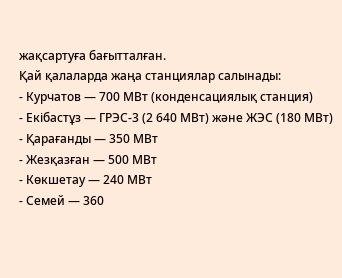жақсартуға бағытталған.
Қай қалаларда жаңа станциялар салынады:
- Курчатов — 700 МВт (конденсациялық станция)
- Екібастұз — ГРЭС-3 (2 640 МВт) және ЖЭС (180 МВт)
- Қарағанды — 350 МВт
- Жезқазған — 500 МВт
- Көкшетау — 240 МВт
- Семей — 360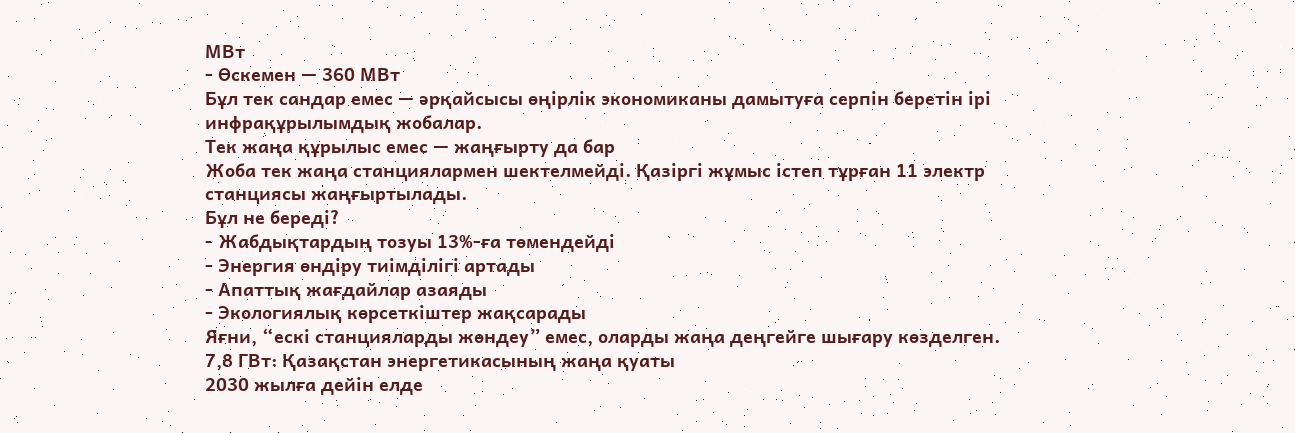МВт
- Өскемен — 360 МВт
Бұл тек сандар емес — әрқайсысы өңірлік экономиканы дамытуға серпін беретін ірі инфрақұрылымдық жобалар.
Тек жаңа құрылыс емес — жаңғырту да бар
Жоба тек жаңа станциялармен шектелмейді. Қазіргі жұмыс істеп тұрған 11 электр станциясы жаңғыртылады.
Бұл не береді?
- Жабдықтардың тозуы 13%-ға төмендейді
- Энергия өндіру тиімділігі артады
- Апаттық жағдайлар азаяды
- Экологиялық көрсеткіштер жақсарады
Яғни, “ескі станцияларды жөндеу” емес, оларды жаңа деңгейге шығару көзделген.
7,8 ГВт: Қазақстан энергетикасының жаңа қуаты
2030 жылға дейін елде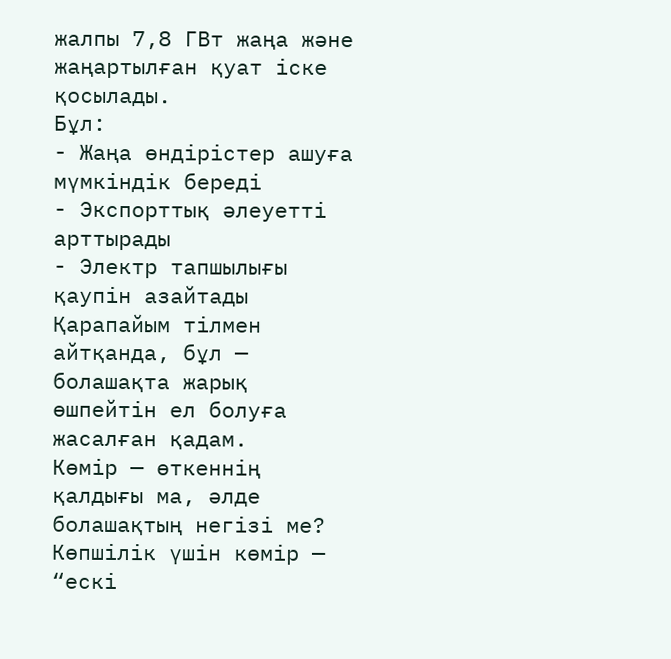жалпы 7,8 ГВт жаңа және жаңартылған қуат іске қосылады.
Бұл:
- Жаңа өндірістер ашуға мүмкіндік береді
- Экспорттық әлеуетті арттырады
- Электр тапшылығы қаупін азайтады
Қарапайым тілмен айтқанда, бұл — болашақта жарық өшпейтін ел болуға жасалған қадам.
Көмір — өткеннің қалдығы ма, әлде болашақтың негізі ме?
Көпшілік үшін көмір — “ескі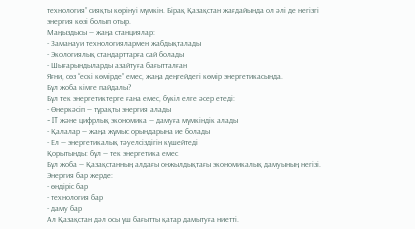технология” сияқты көрінуі мүмкін. Бірақ Қазақстан жағдайында ол әлі де негізгі энергия көзі болып отыр.
Маңыздысы — жаңа станциялар:
- Заманауи технологиялармен жабдықталады
- Экологиялық стандарттарға сай болады
- Шығарындыларды азайтуға бағытталған
Яғни, сөз “ескі көмірде” емес, жаңа деңгейдегі көмір энергетикасында.
Бұл жоба кімге пайдалы?
Бұл тек энергетиктерге ғана емес, бүкіл елге әсер етеді:
- Өнеркәсіп — тұрақты энергия алады
- IT және цифрлық экономика — дамуға мүмкіндік алады
- Қалалар — жаңа жұмыс орындарына ие болады
- Ел — энергетикалық тәуелсіздігін күшейтеді
Қорытынды: бұл — тек энергетика емес
Бұл жоба — Қазақстанның алдағы онжылдықтағы экономикалық дамуының негізі.
Энергия бар жерде:
- өндіріс бар
- технология бар
- даму бар
Ал Қазақстан дәл осы үш бағытты қатар дамытуға ниетті.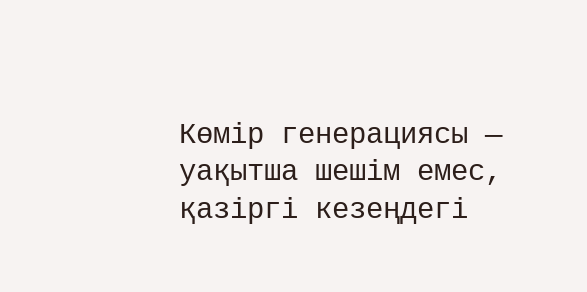Көмір генерациясы — уақытша шешім емес, қазіргі кезеңдегі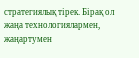стратегиялық тірек. Бірақ ол жаңа технологиялармен, жаңартумен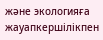және экологияға жауапкершілікпен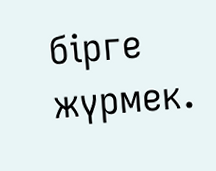бірге жүрмек.